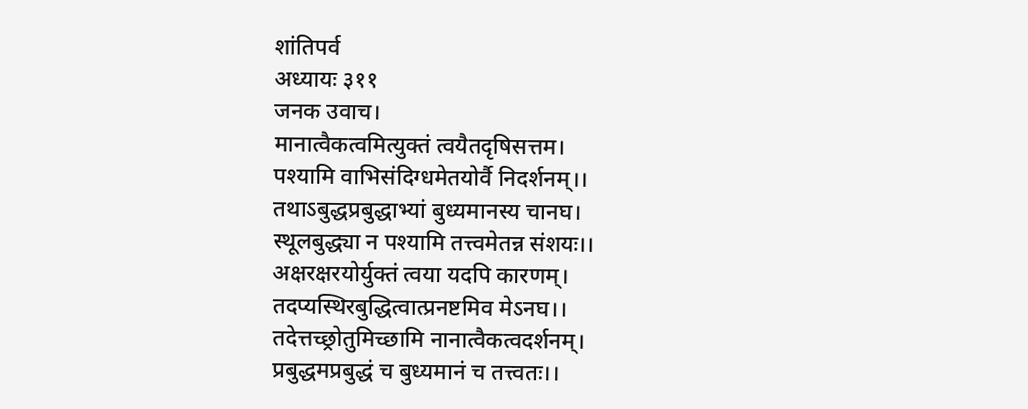शांतिपर्व
अध्यायः ३११
जनक उवाच।
मानात्वैकत्वमित्युक्तं त्वयैतदृषिसत्तम।
पश्यामि वाभिसंदिग्धमेतयोर्वै निदर्शनम्।।
तथाऽबुद्धप्रबुद्धाभ्यां बुध्यमानस्य चानघ।
स्थूलबुद्ध्या न पश्यामि तत्त्वमेतन्न संशयः।।
अक्षरक्षरयोर्युक्तं त्वया यदपि कारणम्।
तदप्यस्थिरबुद्धित्वात्प्रनष्टमिव मेऽनघ।।
तदेत्तच्छ्रोतुमिच्छामि नानात्वैकत्वदर्शनम्।
प्रबुद्धमप्रबुद्धं च बुध्यमानं च तत्त्वतः।।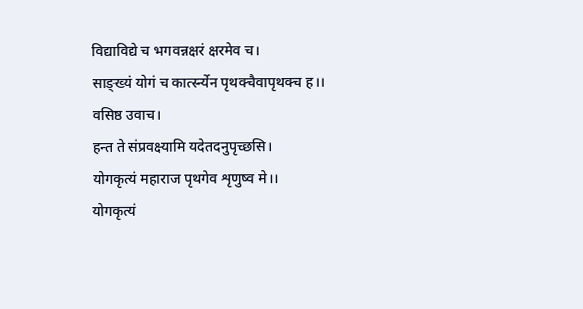विद्याविद्ये च भगवन्नक्षरं क्षरमेव च।
साङ्ख्यं योगं च कार्त्स्न्येन पृथक्चैवापृथक्च ह।।
वसिष्ठ उवाच।
हन्त ते संप्रवक्ष्यामि यदेतदनुपृच्छसि।
योगकृत्यं महाराज पृथगेव शृणुष्व मे।।
योगकृत्यं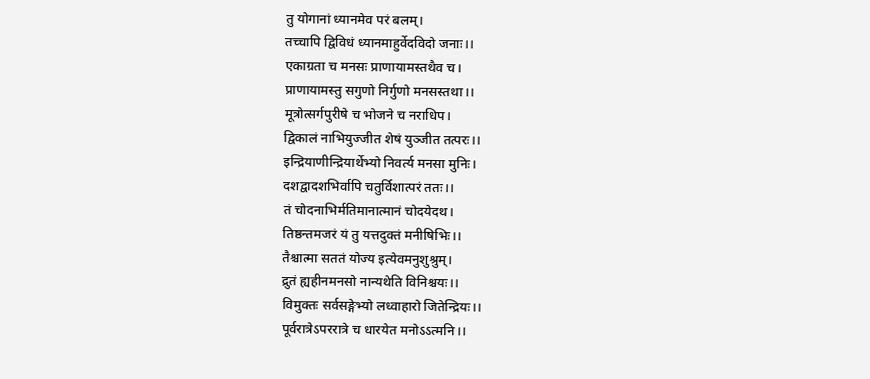तु योगानां ध्यानमेव परं बलम्।
तच्चापि द्विविधं ध्यानमाहुर्वेदविदो जनाः।।
एकाग्रता च मनसः प्राणायामस्तथैव च।
प्राणायामस्तु सगुणो निर्गुणो मनसस्तथा।।
मूत्रोत्सर्गपुरीषे च भोजने च नराधिप।
द्विकालं नाभियुज्जीत शेषं युञ्जीत तत्परः।।
इन्द्रियाणीन्द्रियार्थेभ्यो निवर्त्य मनसा मुनिः।
दशद्वादशभिर्वापि चतुर्विशात्परं ततः।।
तं चोदनाभिर्मतिमानात्मानं चोदयेदथ।
तिष्ठन्तमजरं यं तु यत्तदुक्तं मनीषिभिः।।
तैश्चात्मा सततं योज्य इत्येवमनुशुश्रुम्।
द्रुतं ह्यहीनमनसो नान्यथेति विनिश्चयः।।
विमुक्तः सर्वसङ्गेभ्यो लध्वाहारो जितेन्द्रियः।।
पूर्वरात्रेऽपररात्रे च धारयेत मनोऽऽत्मनि।।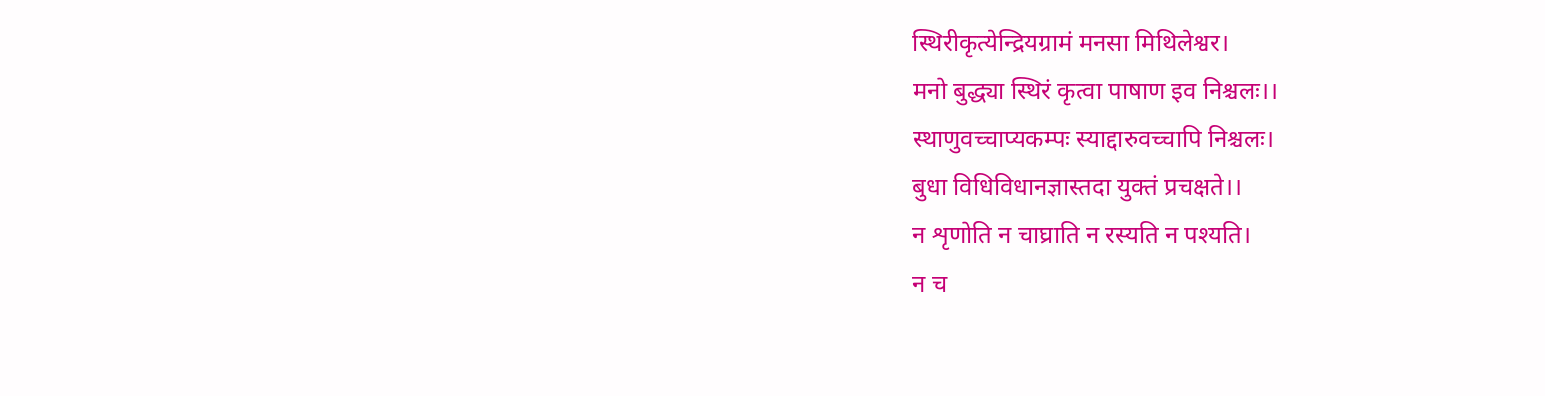स्थिरीकृत्येन्द्रियग्रामं मनसा मिथिलेश्वर।
मनो बुद्ध्या स्थिरं कृत्वा पाषाण इव निश्चलः।।
स्थाणुवच्चाप्यकम्पः स्याद्दारुवच्चापि निश्चलः।
बुधा विधिविधानज्ञास्तदा युक्तं प्रचक्षते।।
न शृणोति न चाघ्राति न रस्यति न पश्यति।
न च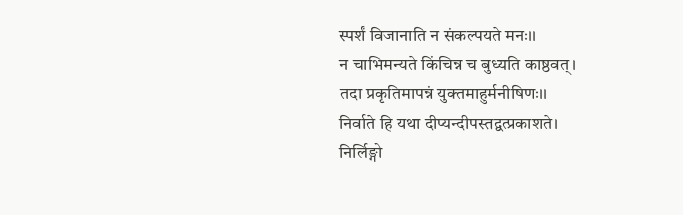स्पर्शं विजानाति न संकल्पयते मनः।।
न चाभिमन्यते किंचिन्न च बुध्यति काष्ठवत्।
तदा प्रकृतिमापन्नं युक्तमाहुर्मनीषिणः।।
निर्वाते हि यथा दीप्यन्दीपस्तद्वत्प्रकाशते।
निर्लिङ्गो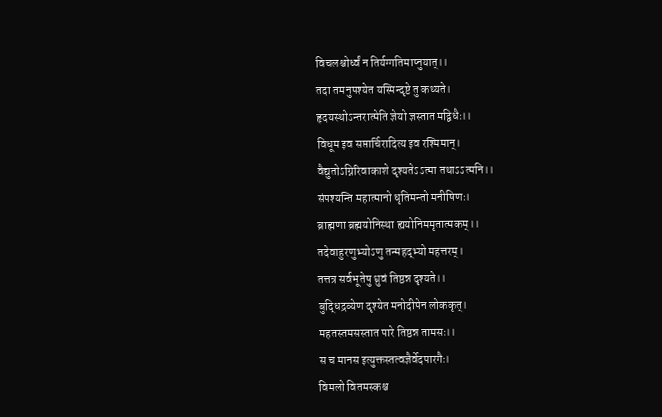विचलश्चोर्ध्वं न तिर्यग्गतिमाप्नुयात्।।
तदा तमनुपश्येत यस्मिन्दृष्टे तु कथ्यते।
हृदयस्थोऽन्तरात्मेति ज्ञेयो ज्ञस्तात मद्विधैः।।
विधूम इव सप्तार्चिरादित्य इव रश्मिमान्।
वैद्युतोऽग्निरिवाकाशे दृश्यतेऽऽत्मा तथाऽऽत्मनि।।
संपश्यन्ति महात्मानो धृतिमन्तो मनीषिणः।
ब्राह्मणा ब्रह्मयोनिस्था ह्ययोनिममृतात्मकम्।।
तदेवाहुरणुभ्योऽणु तन्महद्भ्यो महत्तरम्।
तत्तत्र सर्वभूतेषु ध्रुवं तिष्ठन्न दृश्यते।।
बुद्धिद्रव्येण दृश्येत मनोदीपेन लोककृत्।
महतस्तमसस्तात पारे तिष्ठन्न तामसः।।
स च मानस इत्युक्तस्तत्वज्ञैर्वेदपारगैः।
विमलो वितमस्कश्च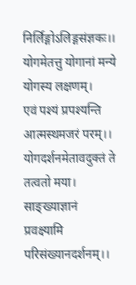निर्लिङ्गोऽलिङ्गसंज्ञकः।।
योगमेतत्तु योगानां मन्ये योगस्य लक्षणम्।
एवं पश्यं प्रपश्यन्ति आत्मस्थमजरं परम्।।
योगदर्शनमेतावदुक्तं ते तत्वतो मया।
साङ्ख्याज्ञानं प्रवक्ष्यामि परिसंख्यानदर्शनम्।।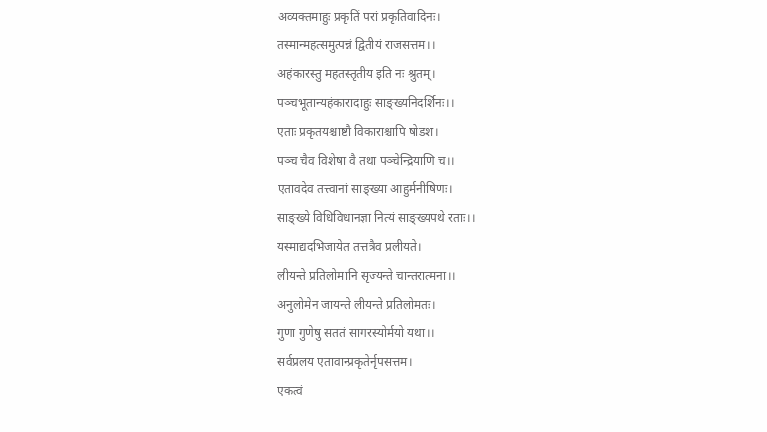अव्यक्तमाहुः प्रकृतिं परां प्रकृतिवादिनः।
तस्मान्महत्समुत्पन्नं द्वितीयं राजसत्तम।।
अहंकारस्तु महतस्तृतीय इति नः श्रुतम्।
पञ्चभूतान्यहंकारादाहुः साङ्ख्यनिदर्शिनः।।
एताः प्रकृतयश्चाष्टौ विकाराश्चापि षोडश।
पञ्च चैव विशेषा वै तथा पञ्चेन्द्रियाणि च।।
एतावदेव तत्त्वानां साङ्ख्या आहुर्मनीषिणः।
साङ्ख्ये विधिविधानज्ञा नित्यं साङ्ख्यपथे रताः।।
यस्माद्यदभिजायेत तत्तत्रैव प्रलीयते।
लीयन्ते प्रतिलोमानि सृज्यन्ते चान्तरात्मना।।
अनुलोमेन जायन्ते लीयन्ते प्रतिलोमतः।
गुणा गुणेषु सततं सागरस्योर्मयो यथा।।
सर्वप्रलय एतावान्प्रकृतेर्नृपसत्तम।
एकत्वं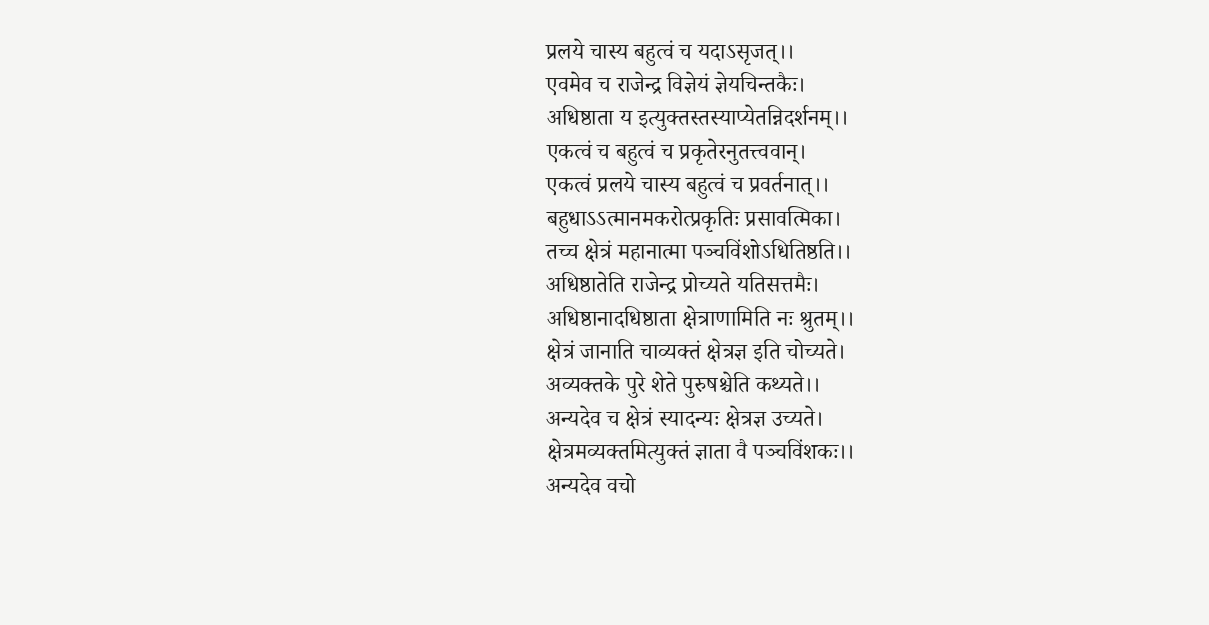प्रलये चास्य बहुत्वं च यदाऽसृजत्।।
एवमेव च राजेन्द्र विज्ञेयं ज्ञेयचिन्तकैः।
अधिष्ठाता य इत्युक्तस्तस्याप्येतन्निदर्शनम्।।
एकत्वं च बहुत्वं च प्रकृतेरनुतत्त्ववान्।
एकत्वं प्रलये चास्य बहुत्वं च प्रवर्तनात्।।
बहुधाऽऽत्मानमकरोत्प्रकृतिः प्रसावत्मिका।
तच्च क्षेत्रं महानात्मा पञ्चविंशोऽधितिष्ठति।।
अधिष्ठातेति राजेन्द्र प्रोच्यते यतिसत्तमैः।
अधिष्ठानादधिष्ठाता क्षेत्राणामिति नः श्रुतम्।।
क्षेत्रं जानाति चाव्यक्तं क्षेत्रज्ञ इति चोच्यते।
अव्यक्तके पुरे शेते पुरुषश्चेति कथ्यते।।
अन्यदेव च क्षेत्रं स्यादन्यः क्षेत्रज्ञ उच्यते।
क्षेत्रमव्यक्तमित्युक्तं ज्ञाता वै पञ्चविंशकः।।
अन्यदेव वचो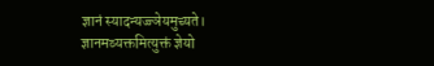ज्ञानं स्यादन्यज्ज्ञेयमुच्यते।
ज्ञानमव्यक्तमित्युक्तं ज्ञेयो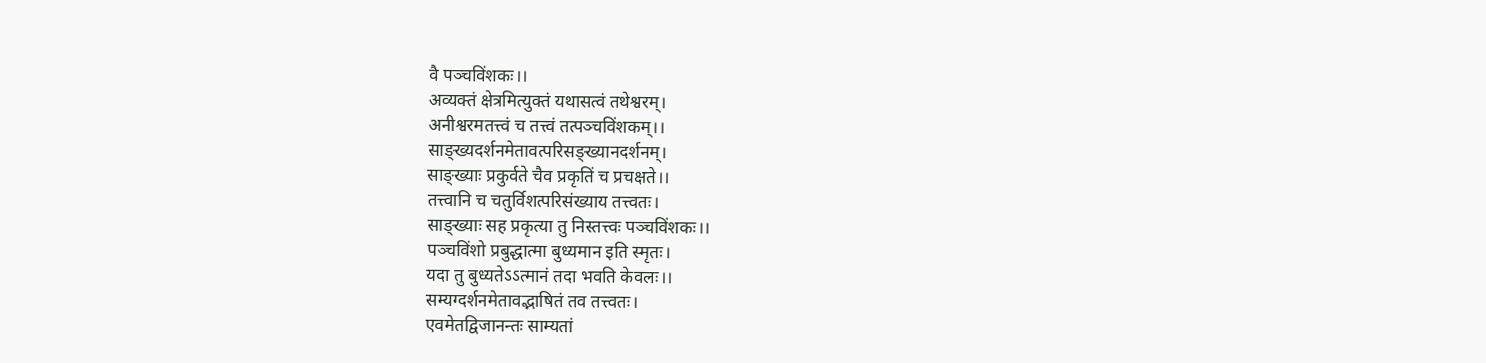वै पञ्चविंशकः।।
अव्यक्तं क्षेत्रमित्युक्तं यथासत्वं तथेश्वरम्।
अनीश्वरमतत्त्वं च तत्त्वं तत्पञ्चविंशकम्।।
साङ्ख्यदर्शनमेतावत्परिसङ्ख्यानदर्शनम्।
साङ्ख्याः प्रकुर्वते चैव प्रकृतिं च प्रचक्षते।।
तत्त्वानि च चतुर्विशत्परिसंख्याय तत्त्वतः।
साङ्ख्याः सह प्रकृत्या तु निस्तत्त्वः पञ्चविंशकः।।
पञ्चविंशो प्रबुद्धात्मा बुध्यमान इति स्मृतः।
यदा तु बुध्यतेऽऽत्मानं तदा भवति केवलः।।
सम्यग्दर्शनमेतावद्भाषितं तव तत्त्वतः।
एवमेतद्विजानन्तः साम्यतां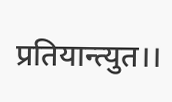प्रतियान्त्युत।।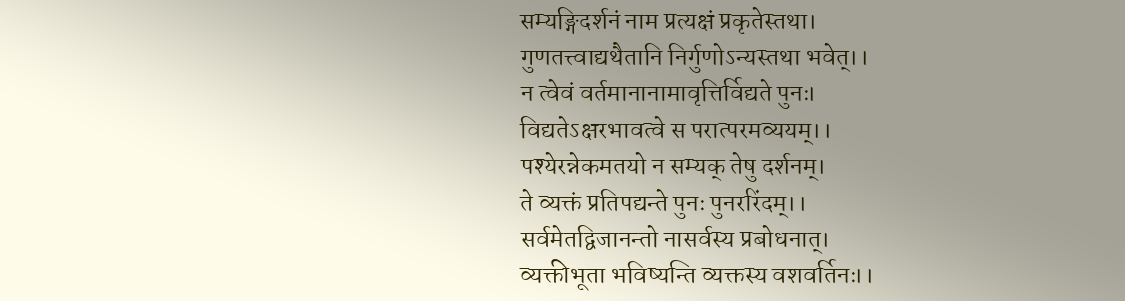सम्यङ्गिदर्शनं नाम प्रत्यक्षं प्रकृतेस्तथा।
गुणतत्त्वाद्यथैतानि निर्गुणोऽन्यस्तथा भवेत्।।
न त्वेवं वर्तमानानामावृत्तिर्विद्यते पुनः।
विद्यतेऽक्षरभावत्वे स परात्परमव्ययम्।।
पश्येरन्नेकमतयो न सम्यक् तेषु दर्शनम्।
ते व्यक्तं प्रतिपद्यन्ते पुनः पुनररिंदम्।।
सर्वमेतद्विजानन्तो नासर्वस्य प्रबोधनात्।
व्यक्तीभूता भविष्यन्ति व्यक्तस्य वशवर्तिनः।।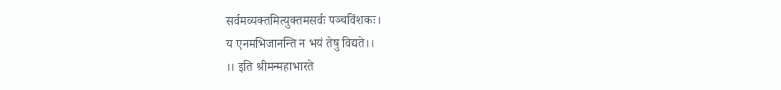सर्वमव्यक्तमित्युक्तमसर्वः पञ्चविंशकः।
य एनमभिजानन्ति न भयं तेषु विद्यते।।
।। इति श्रीमन्महाभारते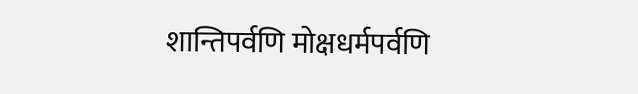शान्तिपर्वणि मोक्षधर्मपर्वणि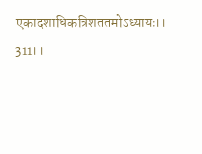एकादशाधिकत्रिशततमोऽध्यायः।। 311।।